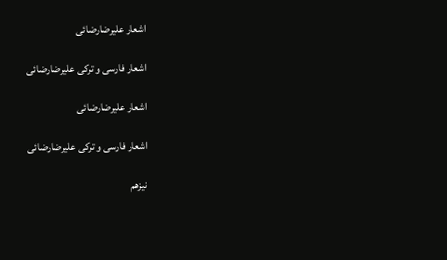اشعار علیرضارضائی

اشعار فارسی و ترکی علیرضارضائی

اشعار علیرضارضائی

اشعار فارسی و ترکی علیرضارضائی

نیزهم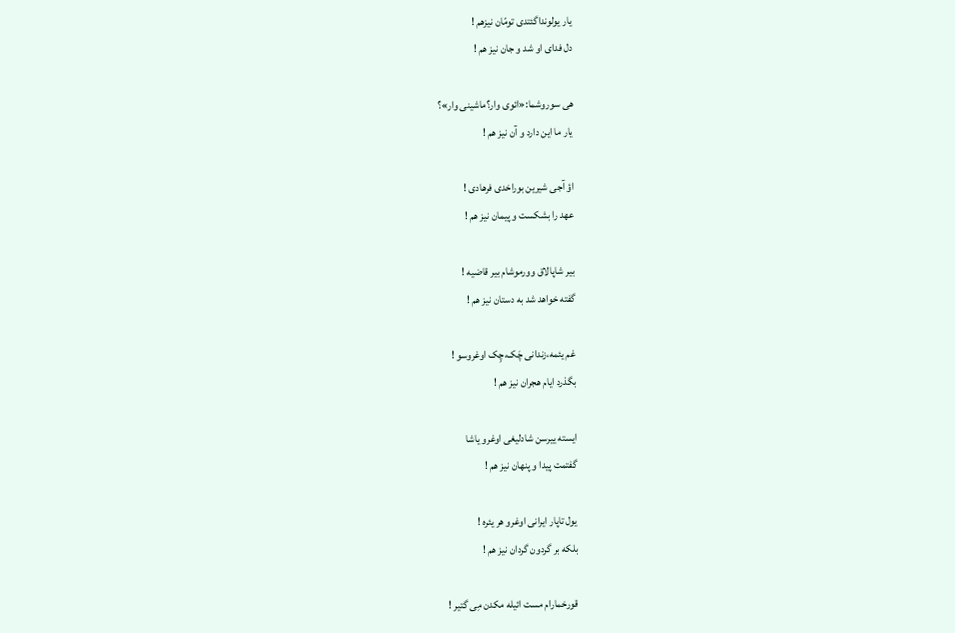یار یولونداگئتدی تومّان نیزهم !
دل فدای او شد و جان نیز هم !

هی سوروشما:«ائوی وار؟ماشینی وار»؟
یار ما این دارد و آن نیز هم !

اؤ آجی شیرین بوراخدی فرهادی !
عهد را بشکست و پیمان نیز هم !

بیر شاپالاق وورموشام بیر قاضیه !
گفته خواهد شد به دستان نیز هم !

غم یئمه،زندانی چَک،چِک اوغروسو !
بگذرد ایام هجران نیز هم !

ایسته ییرسن شادلیغی اوغرو یاشا
گفتمت پیدا و پنهان نیز هم !

یول تاپار ایرانی اوغرو هر یئره !
بلکه بر گردون گردان نیز هم !

قورخمارام مست ائیله مکدن مِی گتیر !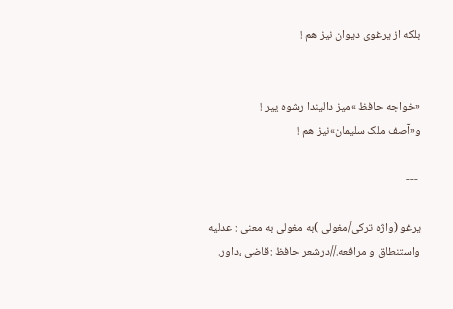بلکه از یرغوی دیوان نیز هم !


«خواجه حافظ »میز دالیندا رشوه ییر !
و«آصف ملک سلیمان»نیز هم !

 ---

یرغو (واژه ترکی/مغولی )به مغولی به معنی : عدلیه واستنطاق و مرافعه.//درشعر حافظ :قاضی ،داور.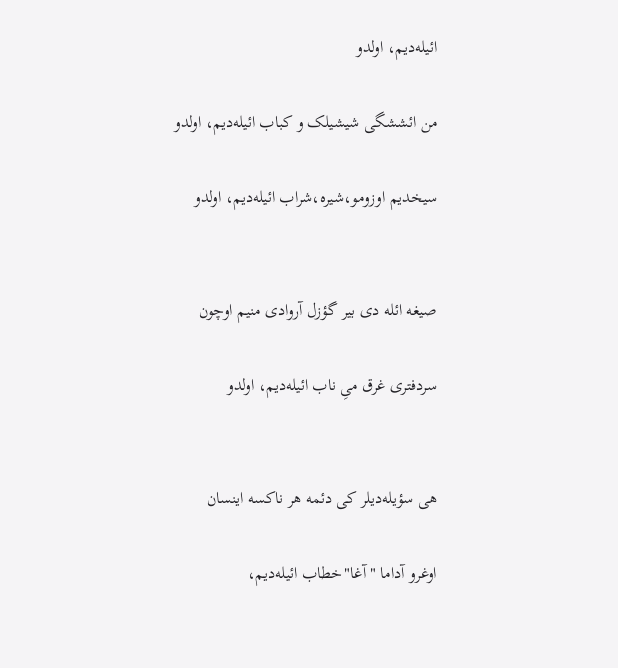ائیله‌دیم، اولدو

من ائششگی شیشیلک و کباب ائیله‌دیم، اولدو

سیخدیم اوزومو،شیره،شراب ائیله‌دیم، اولدو


صیغه ائله دی بیر گؤزل آروادی منیم اوچون

سردفتری غرق میِ ناب ائیله‌دیم، اولدو


هی سؤیله‌دیلر کی دئمه هر ناکسه اینسان

اوغرو آداما "آغا"خطاب ائیله‌دیم،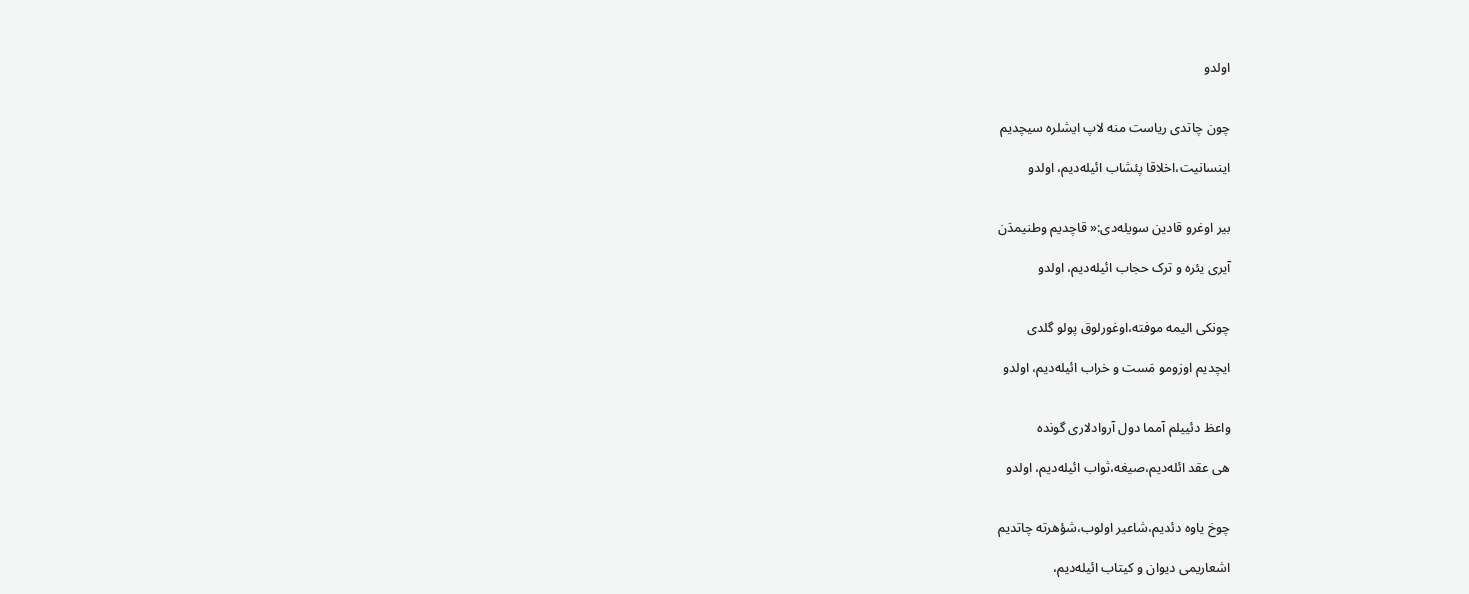اولدو


چون چاتدی ریاست منه لاپ ایشلره سیچدیم

اینسانیت،اخلاقا پئشاب ائیله‌دیم، اولدو


بیر اوغرو قادین سویله‌دی:« قاچدیم وطنیمدَن

آیری یئره و ترک حجاب ائیله‌دیم، اولدو


چونکی الیمه موفته‌،اوغورلوق پولو گلدی

ایچدیم اوزومو مَست و خراب ائیله‌دیم، اولدو


واعظ دئییلم آمما دول آروادلاری گونده

هی عقد ائله‌دیم،صیغه،ثواب ائیله‌دیم، اولدو


چوخ یاوه دئدیم،شاعیر اولوب،شؤهرته چاتدیم

اشعاریمی دیوان و کیتاب ائیله‌دیم،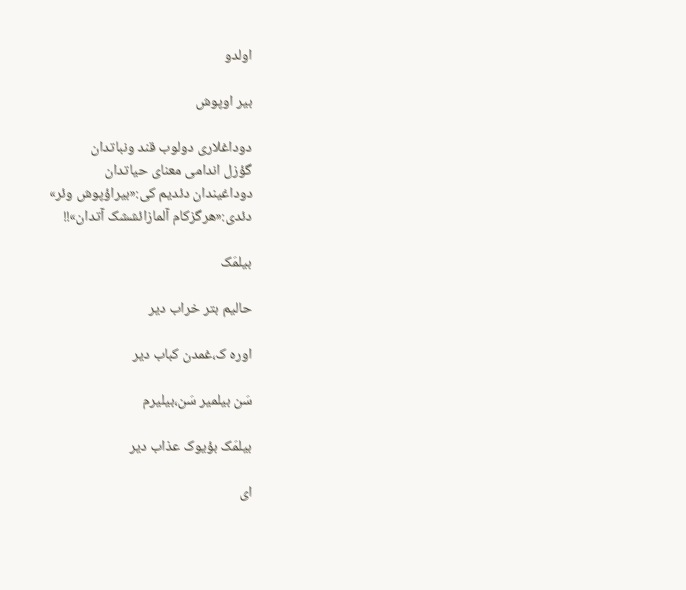اولدو

بیر اوپوش

دوداغلاری دولوب قند ونباتدان
گؤزل اندامی معنای حیاتدان
دوداغیندان دئدیم کی:«بیراؤپوش وئر»
دئدی:«هرگزکام آلمازائششک آتدان»!!

بیلمَک

حالیم بتر خراب دیر

اوره ک،غمدن کباب دیر

سَن بیلمیر سَن،بیلیرم

بیلمَک بؤیوک عذاب دیر

ای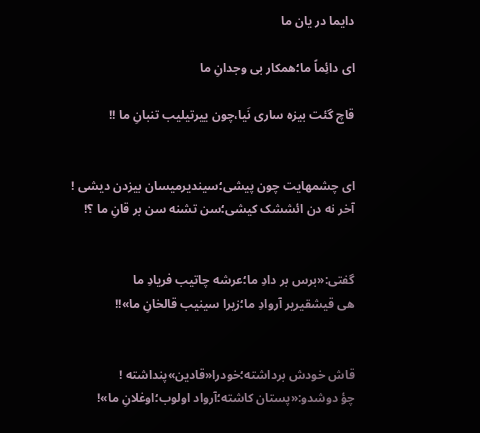دایما در یان ما

ای دائِماً ما؛همکار بی وجدانِ ما

قاچ گئت بیزه ساری نَیا،چون ییرتیلیب تنبانِ ما !!


ای چشمهایت چون پیشی؛سیندیرمیسان بیزدن دیشی !
آخر نه دن ائششک کیشی؛سن تشنه سن بر قانِ ما ؟!


گفتی:«برس بر دادِ ما؛عرشه چاتیب فریادِ ما
هی قیشقیریر آروادِ ما؛زیرا سینیب قالخانِ ما»!!


قاش خودش برداشته؛خودرا«قادین»پنداشته !
چؤ دوشدو:«پستان کاشته؛آرواد اولوب؛اوغلانِ ما»!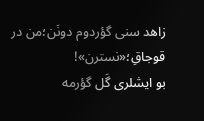زاهد سنی گؤردوم دونَن؛من در قوجاقِ؛«نسترن»!
بو ایشلری گَل گؤرمه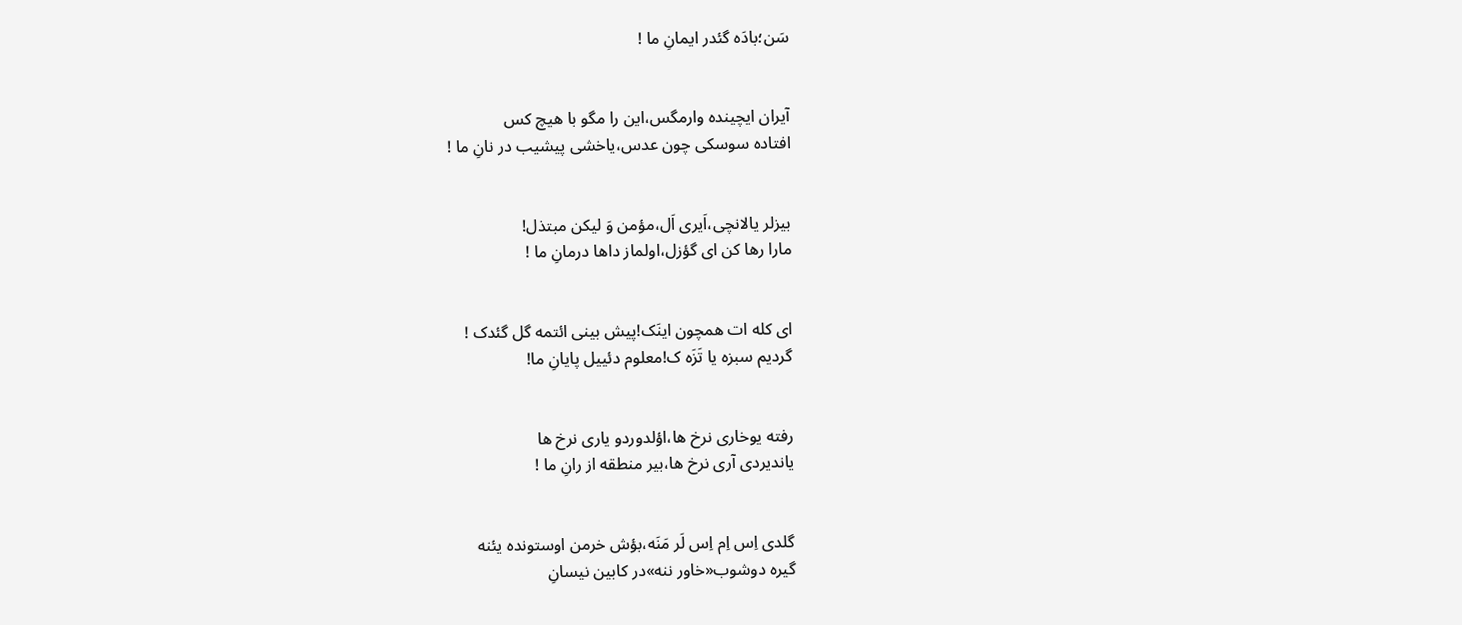سَن؛بادَه گئدر ایمانِ ما !


آیران ایچینده وارمگس،این را مگو با هیچ کس
افتاده سوسکی چون عدس،یاخشی پیشیب در نانِ ما !


بیزلر یالانچی،اَیری اَل،مؤمن وَ لیکن مبتذل!
مارا رها کن ای گؤزل،اولماز داها درمانِ ما !


ای کله ات همچون اینَک!پیش بینی ائتمه گل گئدک !
گردیم سبزه یا تَزَه ک!معلوم دئییل پایانِ ما!


رفته یوخاری نرخ ها،اؤلدوردو یاری نرخ ها
یاندیردی آری نرخ ها،بیر منطقه از رانِ ما !


گلدی اِس اِم اِس لَر مَنَه،بؤش خرمن اوستونده یئنه
گیره دوشوب«خاور ننه»در کابین نیسانِ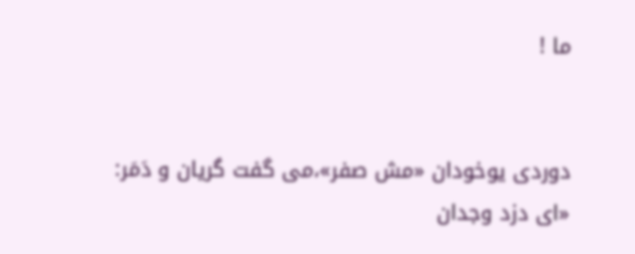ما !


دوردی یوخودان «مش صفر»،می گفت گریان و دَمَر:
«ای دزد وجدان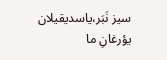سیز نَبَر،یاسدیقیلان یؤرغانِ ما